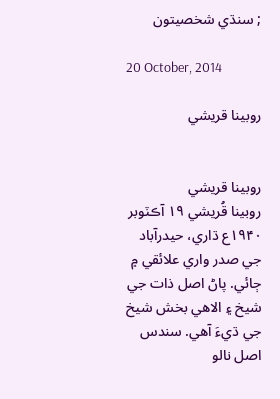; سنڌي شخصيتون

20 October, 2014

روبينا قريشي


روبينا قريشي
روبينا قُريشي ۱۹ آڪٽوبر ۱۹۴۰ع ڌاري، حيدرآباد جي صدر واري علائقي ۾ ڄائي. پاڻ اصل ذات جي شيخ ۽ الاهي بخش شيخ جي ڌيءَ آهي. سندس اصل نالو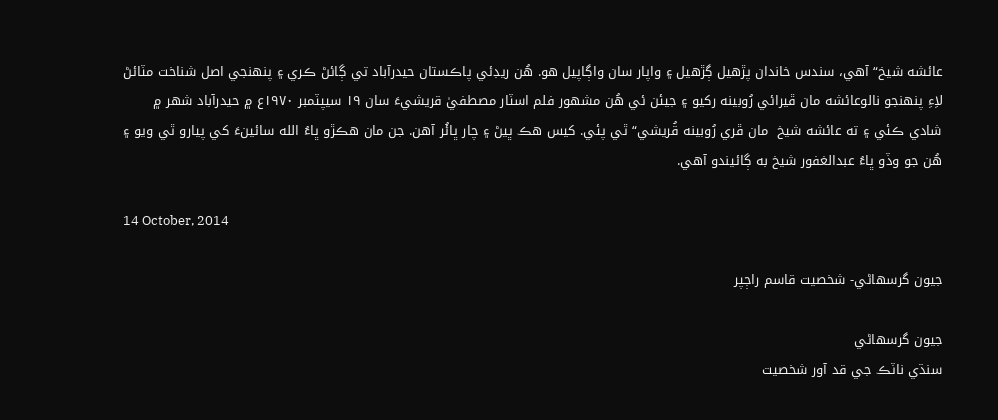عائشه شيخ“ آهي، سندس خاندان پڙهيل ڳڙهيل ۽ واپار سان واڳاپيل هو. هُن ريڊئي پاڪستان حيدرآباد تي ڳائڻ ڪري ۽ پنهنجي اصل شناخت مٽائڻ لاِءِ پنهنجو نالوعائشه مان ڦيرائي رُوبينه رکيو ۽ جيئن ئي هُن مشهور فلم اسٽار مصطفيٰ قريشيءَ سان ۱۹ سيپٽمبر ۱۹۷۰ع ۾ حيدرآباد شهر ۾ شادي ڪئي ۽ ته عائشه شيخ  مان ڦري رُوبينه قُريشي“ ٿي پئي. کيس هڪ ڀيڻ ۽ چار ڀائُر آهن. جن مان هڪڙو ڀاءُ الله سائينءَ کي پيارو ٿي ويو ۽ هُن جو وڏو ڀاءُ عبدالغفور شيخ به ڳائيندو آهي.

14 October, 2014

جيون گرسهاڻي- شخصيت قاسم راڄپر

جيون گرسهاڻي
سنڌي ناٽڪ جي قد آور شخصيت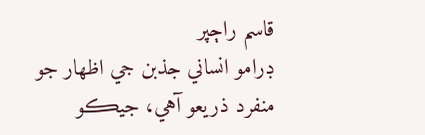قاسم راڄپر
ڊرامو انساني جذبن جي اظهار جو منفرد ذريعو آهي، جيڪو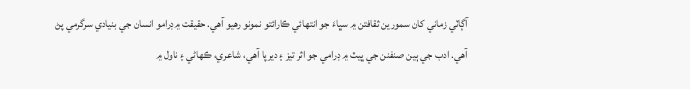آڳاٽي زماني کان سمورين ثقافتن ۾ سڀاءَ جو انتهائي ڪارائتو نمونو رهيو آهي. حقيقت ۾ڊرامو انسان جي بنيادي سرگرمي پڻ آهي. ادب جي ٻين صنفنن جي ڀيٽ ۾ ڊرامي جو اثر تيز ۽ ديرپا آهي، شاعري، ڪهاڻي ۽ ناول ۾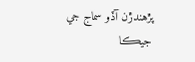پڙهندڙن آڏو سماج جي جيڪا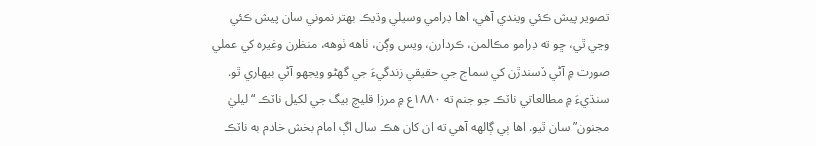تصوير پيش ڪئي ويندي آهي، اها ڊرامي وسيلي وڌيڪ بهتر نموني سان پيش ڪئي وڃي ٿي، ڇو ته ڊرامو مڪالمن، ڪردارن، ويس وڳن، ٺاهه ٺوهه، منظرن وغيره کي عملي صورت ۾ آڻي ڏسندڙن کي سماج جي حقيقي زندگيءَ جي گهڻو ويجهو آڻي بيهاري ٿو. سنڌيءَ ۾ مطالعاتي ناٽڪ جو جنم ته ۱۸۸۰ع ۾ مرزا قليچ بيگ جي لکيل ناٽڪ “ليليٰ مجنون” سان ٿيو. اها ٻي ڳالهه آهي ته ان کان هڪ سال اڳ امام بخش خادم به ناٽڪ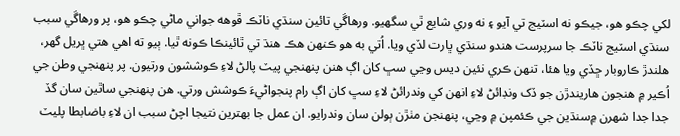لکي چڪو هو، جيڪو نه اسٽيج تي آيو ۽ نه وري شايع ٿي سگهيو. ورهاڱي تائين سنڌي ناٽڪ ڦوهه جواني ماڻي چڪو هو، پر ورهاڱي سبب سنڌي اسٽيج ناٽڪ جا سرپرست هندو سنڌي ڀارت لڏي ويا. اُتي به هو ڪنهن هڪ هنڌ تي ٿائينڪا ڪونه ٿيا. ٻيو ته اهي هتي ڀريل گهر، هلندڙ ڪاروبار ڇڏي ويا هئا، تنهن ڪري نئين ديس وڃي سڀ کان اڳ هنن پنهنجي پيٽ پالڻ لاءِ ڪوششون ورتيون. پر پنهنجي وطن جي اُڪير ۾ هنجون هاريندڙن جو ڏک ونڊائڻ لاءِ انهن کي وندرائڻ لاءِ سڀ کان اڳ رام پنجواڻيءَ ڪوشش ورتي. هن پنهنجي ساٿين سان گڏ جدا جدا شهرن ۾سنڌين جي ڪئمپن ۾ وڃي، پنهنجن مٺڙن ٻولن سان وندرايو. ان عمل جا بهترين نتيجا اچڻ سبب ان لاءِ باضابطا پليٽ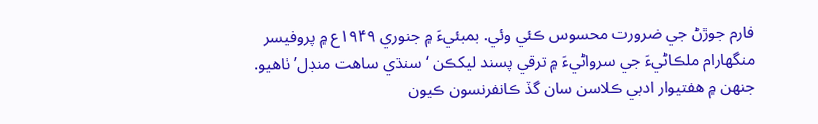فارم جوڙڻ جي ضرورت محسوس ڪئي وئي. بمبئيءَ ۾ جنوري ۱۹۴۹ع ۾ پروفيسر منگهارام ملڪاڻيءَ جي سرواڻيءَ ۾ ترقي پسند ليکڪن ‘سنڌي ساهت منڊل’ ٺاهيو. جنهن ۾ هفتيوار ادبي ڪلاسن سان گڏ ڪانفرنسون ڪيون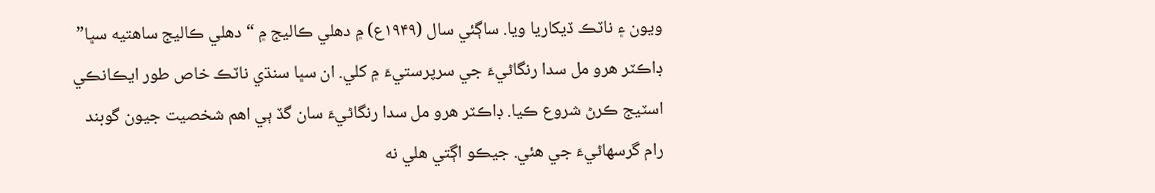ويون ۽ ناٽڪ ڏيکاريا ويا. ساڳئي سال (۱۹۴۹ع) ۾ دهلي ڪاليج ۾ “دهلي ڪاليج ساهتيه سڀا” ڊاڪٽر هرو مل سدا رنگاڻيءَ جي سرپرستيءَ ۾ کلي. ان سڀا سنڌي ناٽڪ خاص طور ايڪانڪي اسٽيج ڪرڻ شروع ڪيا. ڊاڪٽر هرو مل سدا رنگاڻيءَ سان گڏ ٻي اهم شخصيت جيون گوبند رام گرسهاڻيءَ جي هئي. جيڪو اڳتي هلي نه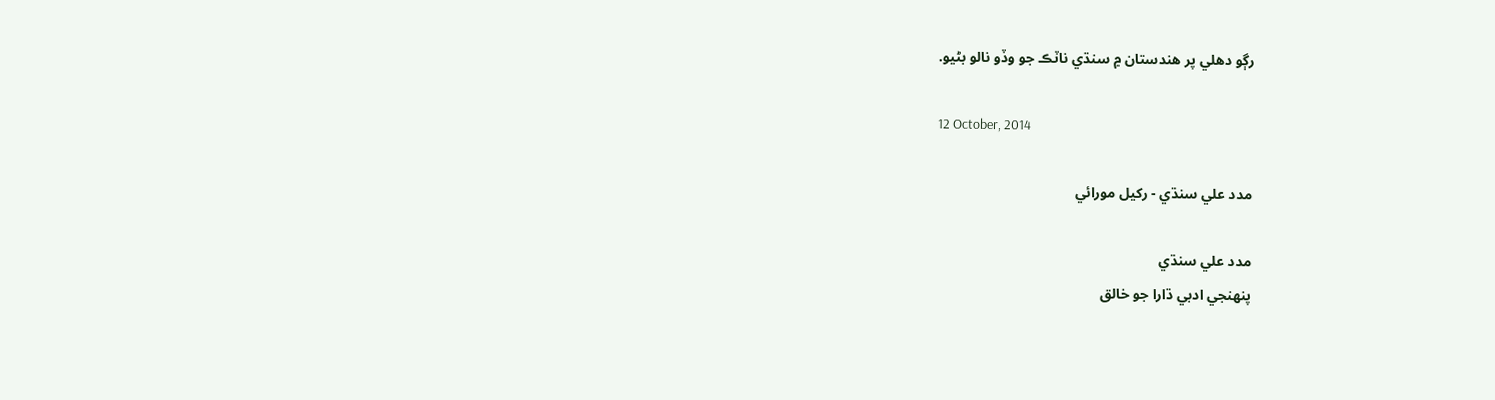رڳو دهلي پر هندستان ۾ سنڌي ناٽڪ جو وڏو نالو بڻيو.

12 October, 2014

مدد علي سنڌي - رکيل مورائي

مدد علي سنڌي
پنهنجي ادبي ڌارا جو خالق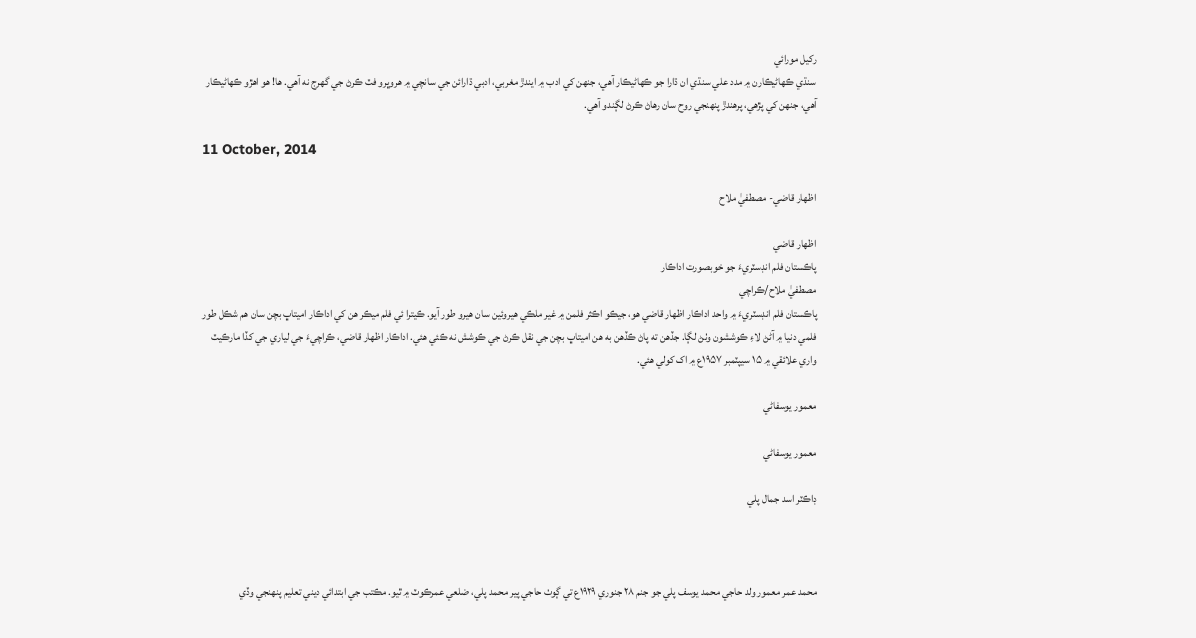رکيل مورائي
سنڌي ڪهاڻيڪارن ۾ مدد علي سنڌي ان ڌارا جو ڪهاڻيڪار آهي، جنهن کي ادب ۾ ايندڙ مغربي، ادبي ڌارائن جي سانچي ۾ هروڀرو فٽ ڪرڻ جي گهرج نه آهي. ها! هو اهڙو ڪهاڻيڪار آهي، جنهن کي پڙهي، پرهندڙ پنهنجي روح سان رهاڻ ڪرڻ لڳندو آهي.

11 October, 2014

اظهار قاضي- مصطفيٰ ملاح

اظهار قاضي
پاڪستان فلم انڊسٽريءَ جو خوبصورت اداڪار
مصطفيٰ ملاح/ڪراچي
پاڪستان فلم انڊسٽريءَ ۾ واحد اداڪار اظهار قاضي هو، جيڪو اڪثر فلمن ۾ غير ملڪي هيروئين سان هيرو طور آيو. ڪيترا ئي فلم ميڪر هن کي اداڪار اميتاڀ بچن سان هم شڪل طور فلمي دنيا ۾ آڻڻ لاءِ ڪوششون وٺڻ لڳا. جڏهن ته پاڻ ڪڏهن به هن اميتاڀ بچن جي نقل ڪرڻ جي ڪوشش نه ڪئي هئي. اداڪار اظهار قاضي، ڪراچيءَ جي لياري جي کڏا مارڪيٽ واري علائقي ۾ ۱۵ سيپٽمبر ۱۹۵۷ع ۾ اک کولي هئي.

معمور يوسفاڻي

معمور يوسفاڻي

ڊاڪٽر اسد جمال پلي



محمد عمر معمور ولد حاجي محمد يوسف پلي جو جنم ۲۸ جنوري ۱۹۲۹ع تي ڳوٺ حاجي پير محمد پلي، ضلعي عمرڪوٽ ۾ ٿيو. مڪتب جي ابتدائي ديني تعليم پنهنجي وڏي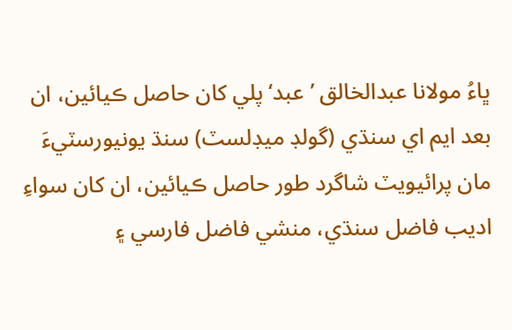ڀاءُ مولانا عبدالخالق ’عبد‘ پلي کان حاصل ڪيائين، ان بعد ايم اي سنڌي (گولڊ ميڊلسٽ) سنڌ يونيورسٽيءَ مان پرائيويٽ شاگرد طور حاصل ڪيائين، ان کان سواءِ اديب فاضل سنڌي، منشي فاضل فارسي ۽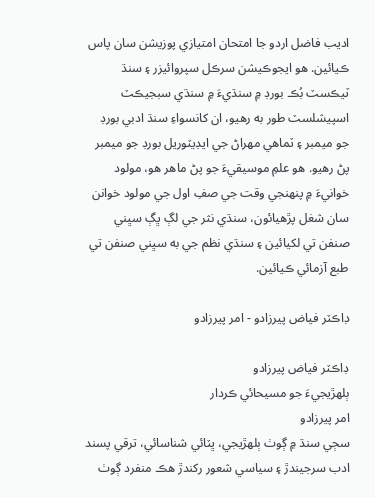اديب فاضل اردو جا امتحان امتيازي پوزيشن سان پاس ڪيائين. هو ايجوڪيشن سرڪل سپروائيزر ۽ سنڌ ٽيڪسٽ بُڪ بورڊ ۾ سنڌيءَ ۾ سنڌي سبجيڪٽ اسپيشلسٽ طور به رهيو، ان کانسواءِ سنڌ ادبي بورڊ  جو ميمبر ۽ ٽماهي مهراڻ جي ايڊيٽوريل بورڊ جو ميمبر پڻ رهيو. هو علمِ موسيقيءَ جو پڻ ماهر هو، مولود خوانيءَ ۾ پنهنجي وقت جي صفِ اول جي مولود خوانن سان شغل پڙهيائون، سنڌي نثر جي لڳ ڀڳ سڀني صنفن تي لکيائين ۽ سنڌي نظم جي به سڀني صنفن تي طبع آزمائي ڪيائين.

ڊاڪٽر فياض پيرزادو - امر پيرزادو

ڊاڪٽر فياض پيرزادو
ٻلهڙيجيءَ جو مسيحائي ڪردار
امر پيرزادو
سڄي سنڌ ۾ ڳوٺ ٻلهڙيجي، ڀٽائي شناسائي، ترقي پسند ادب سرجيندڙ ۽ سياسي شعور رکندڙ هڪ منفرد ڳوٺ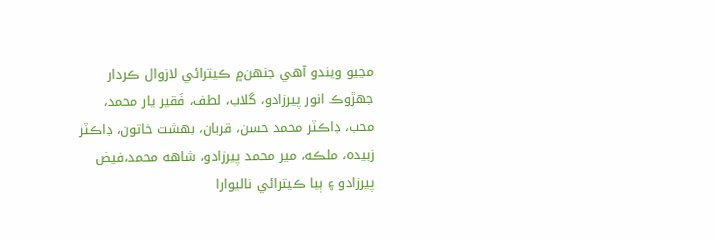مڃيو ويندو آهي جنهن۾ ڪيترائي لازوال ڪردار جهڙوڪ انور پيرزادو، گلاب، لطف، فَقير يار محمد، محب، ڊاڪٽر محمد حسن، قربان، بهشت خاتون، ڊاڪٽر زبيده، ملڪه، مير محمد پيرزادو، شاهه محمد،فيض پيرزادو ۽ ٻيا ڪيترائي ناليوارا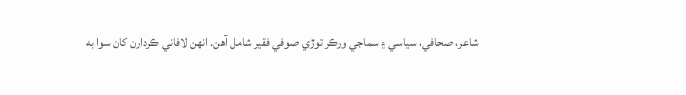شاعر، صحافي، سياسي ۽ سماجي ورڪر توڙي صوفي فقير شامل آهن. انهن لافاني ڪردارن کان سوا به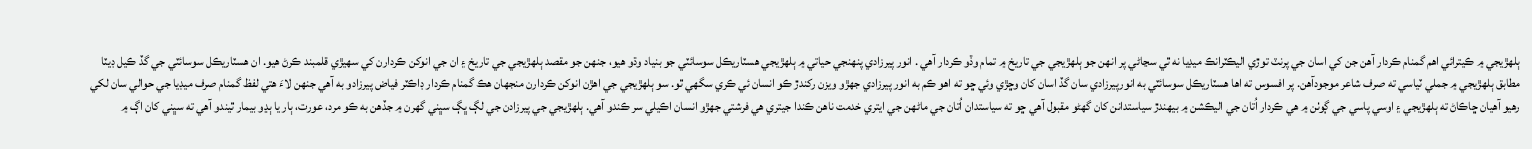ٻلهڙيجي ۾ ڪيترائي اهم گمنام ڪردار آهن جن کي اسان جي پرنٽ توڙي اليڪٽرانڪ ميڊيا نه ٿي سڃاڻي پر انهن جو ٻلهڙيجي جي تاريخ ۾ تمام وڏو ڪردار آهي . انور پيرزادي پنهنجي حياتي ۾ ٻلهڙيجي هسٽاريڪل سوسائٽي جو بنياد وڌو هيو، جنهن جو مقصد ٻلهڙيجي جي تاريخ ۽ ان جي انوکن ڪردارن کي سهيڙي قلمبند ڪرڻ هيو. ان هسٽاريڪل سوسائٽي جي گڏ ڪيل ڊيٽا مطابق ٻلهڙيجي ۾ جملي ٽياسي ته صرف شاعر موجودآهن. پر افسوس ته اها هسٽاريڪل سوسائٽي به انورپيرزادي سان گڏ اسان کان وڇڙي وئي ڇو ته اهو ڪم به انور پيرزادي جهڙو ويزن رکندڙ ڪو انسان ئي ڪري سگهي ٿو. سو ٻلهڙيجي جي اهڙن انوکن ڪردارن منجهان هڪ گمنام ڪردار ڊاڪٽر فياض پيرزادو به آهي جنهن لاءَ هتي لفظ گمنام صرف ميڊيا جي حوالي سان لکي رهيو آهيان ڇاڪاڻ ته ٻلهڙيجي ۽ اوسي پاسي جي ڳوٺن ۾ هي ڪردار اُتان جي اليڪشن ۾ بيهندڙ سياستدانن کان گهڻو مقبول آهي ڇو ته سياستدان اُتان جي ماڻهن جي ايتري خدمت ناهن ڪندا جيتري هي فرشتي جهڙو انسان اڪيلي سر ڪندو آهي. ٻلهڙيجي جي پيرزادن جي لڳ ڀڳ سڀني گهرن ۾ جڏهن به ڪو مرد، عورت، ٻار يا ٻڍو بيمار ٿيندو آهي ته سڀني کان اڳ ۾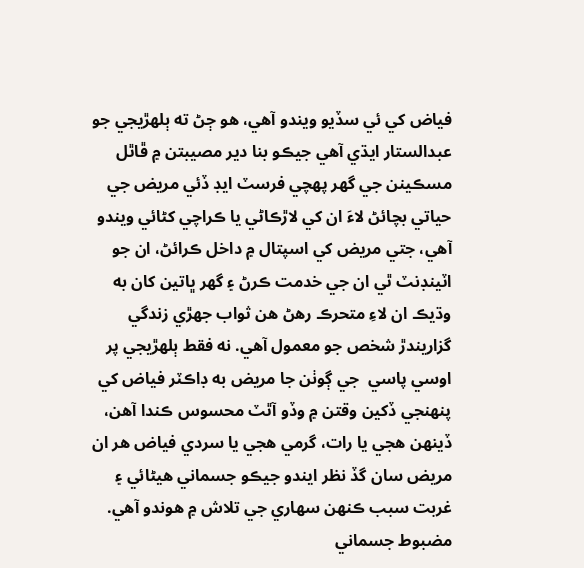فياض کي ئي سڏيو ويندو آهي، هو ڄڻ ته ٻلهڙيجي جو عبدالستار ايڌي آهي جيڪو بنا دير مصيبتن ۾ ڦاٿل مسڪينن جي گهر پهچي فرسٽ ايڊ ڏئي مريض جي حياتي بچائڻ لاءَ ان کي لاڙڪاڻي يا ڪراچي کڻائي ويندو آهي، جتي مريض کي اسپتال ۾ داخل ڪرائڻ، ان جو اٽينڊنٽ ٿي ان جي خدمت ڪرڻ ۽ گهر ڀاتين کان به وڌيڪ ان لاءِ متحرڪ رهڻ هن ثواب جهڙي زندگي گزاريندڙ شخص جو معمول آهي. نه فقط ٻلهڙيجي پر اوسي پاسي  جي ڳوٺن جا مريض به ڊاڪٽر فياض کي پنهنجي ڏکين وقتن ۾ وڏو آٿٽ محسوس ڪندا آهن، ڏينهن هجي يا رات، گرمي هجي يا سردي فياض هر ان مريض سان گڏ نظر ايندو جيڪو جسماني هيڻائي ۽ غربت سبب ڪنهن سهاري جي تلاش ۾ هوندو آهي. مضبوط جسماني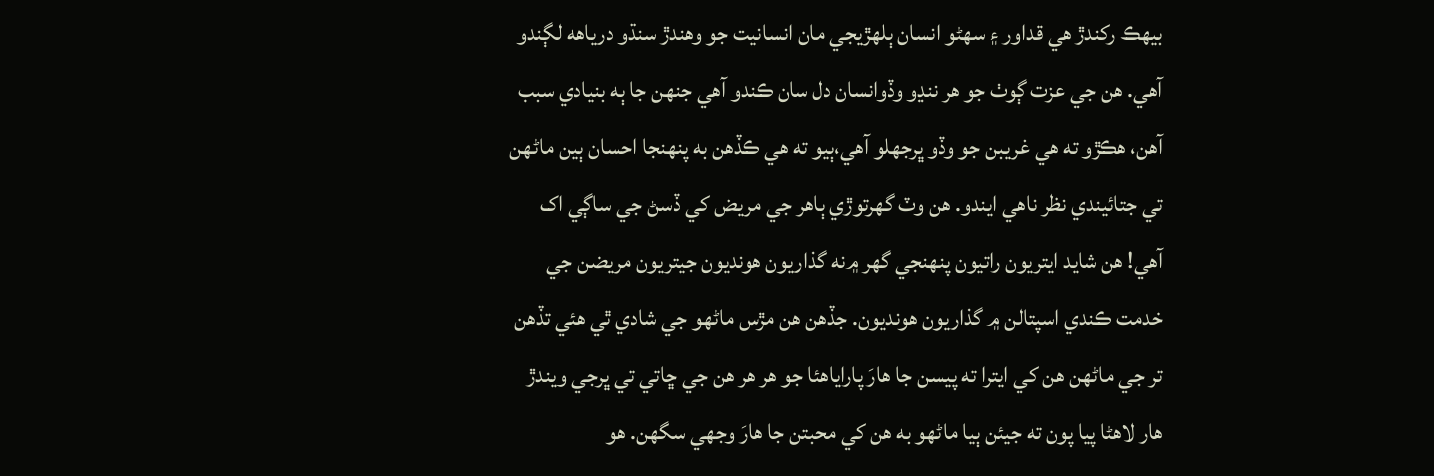بيهڪ رکندڙ هي قداور ۽ سهڻو انسان ٻلهڙيجي مان انسانيت جو وهندڙ سنڌو درياهه لڳندو آهي. هن جي عزت ڳوٺ جو هر ننڍو وڏوانسان دل سان ڪندو آهي جنهن جا ٻه بنيادي سبب آهن، هڪڙو ته هي غريبن جو وڏو ڀرجهلو آهي،ٻيو ته هي ڪڏهن به پنهنجا احسان ٻين ماڻهن تي جتائيندي نظر ناهي ايندو. هن وٽ گهرتوڙي ٻاهر جي مريض کي ڏسڻ جي ساڳي اک آهي! هن شايد ايتريون راتيون پنهنجي گهر ۾نه گذاريون هونديون جيتريون مريضن جي خدمت ڪندي اسپتالن ۾ گذاريون هونديون. جڏهن هن مڙس ماڻهو جي شادي ٿي هئي تڏهن تر جي ماڻهن هن کي ايترا ته پيسن جا هارَ پاراياهئا جو هر هر هن جي ڇاتي تي ڀرجي ويندڙ هار لاهڻا پيا پون ته جيئن ٻيا ماڻهو به هن کي محبتن جا هارَ وجهي سگهن. هو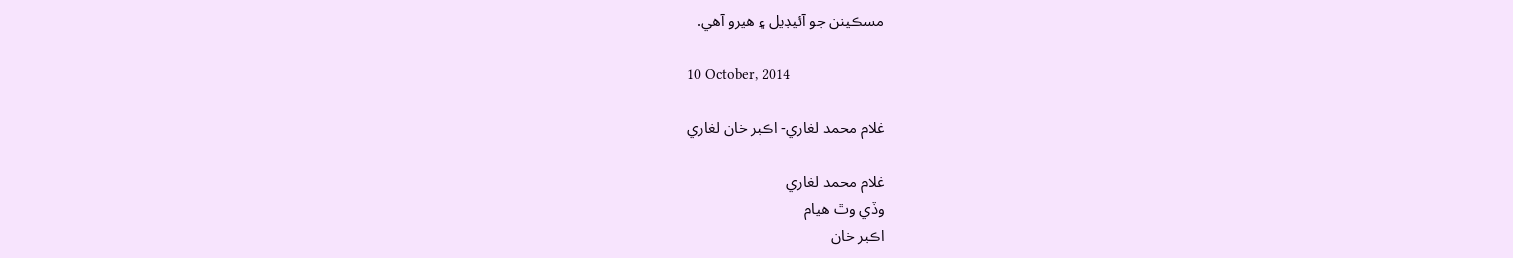مسڪينن جو آئيڊيل ۽ هيرو آهي.

10 October, 2014

غلام محمد لغاري- اڪبر خان لغاري

غلام محمد لغاري
وڏي وٿ هيام
اڪبر خان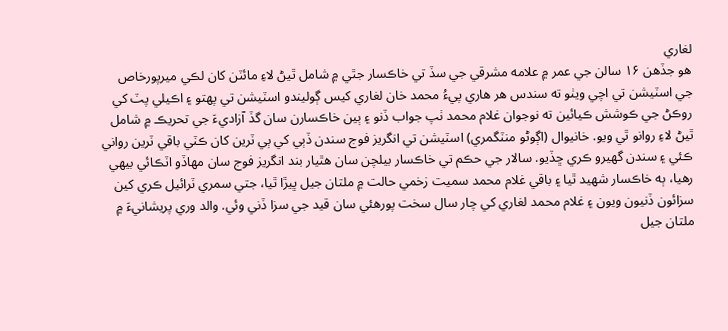لغاري
هو جڏهن ۱۶ سالن جي عمر ۾ علامه مشرقي جي سڏ تي خاڪسار جٿي ۾ شامل ٿيڻ لاءِ مائٽن کان لڪي ميرپورخاص جي اسٽيشن تي اچي ويٺو ته سندس هر هاري پيءُ محمد خان لغاري کيس ڳوليندو اسٽيشن تي پهتو ۽ اڪيلي پٽ کي روڪڻ جي ڪوشش ڪيائين ته نوجوان غلام محمد ٺپ جواب ڏنو ۽ ٻين خاڪسارن سان گڏ آزاديءَ جي تحريڪ ۾ شامل ٿيڻ لاءِ روانو ٿي ويو. خانيوال (اڳوڻو منٽگمري) اسٽيشن تي انگريز فوج سندن ڏٻي کي ٻي ٽرين کان ڪٽي باقي ٽرين رواني ڪئي ۽ سندن گهيرو ڪري ڇڏيو. سالار جي حڪم تي خاڪسار بيلچن سان هٿيار بند انگريز فوج سان مهاڏو اٽڪائي بيهي رهيا، ٻه خاڪسار شهيد ٿيا ۽ باقي غلام محمد سميت زخمي حالت ۾ ملتان جيل ڀيڙا ٿيا، جتي سمري ٽرائيل ڪري کين سزائون ڏنيون ويون ۽ غلام محمد لغاري کي چار سال سخت پورهئي سان قيد جي سزا ڏني وئي. والد وري پريشانيءَ ۾ ملتان جيل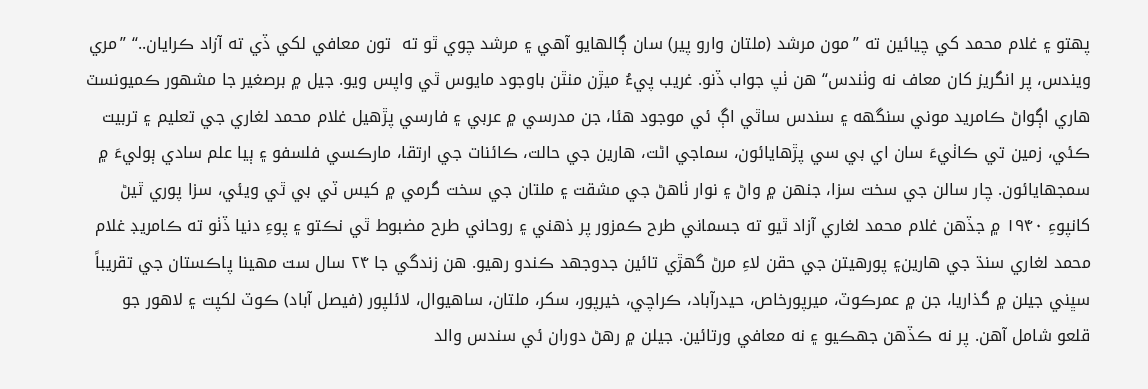پهتو ۽ غلام محمد کي چيائين ته ”مون مرشد (ملتان وارو پير) سان ڳالهايو آهي ۽ مرشد چوي ٿو ته  تون معافي لکي ڏي ته آزاد ڪرايان..“ ”مري ويندس، پر انگريز کان معاف نه وٺندس“ هن ٺپ جواب ڏنو. غريب پيءُ ميڙن منٿن باوجود مايوس ٿي واپس ويو. جيل ۾ برصغير جا مشهور ڪميونسٽ هاري اڳواڻ ڪامريد موني سنگهه ۽ سندس ساٿي اڳ ئي موجود هئا، جن مدرسي ۾ عربي ۽ فارسي پڙهيل غلام محمد لغاري جي تعليم ۽ تربيت ڪئي، زمين تي ڪاٺيءَ سان اي بي سي پڙهايائون، سماجي اڻت، هارين جي حالت، ڪائنات جي ارتقا، مارڪسي فلسفو ۽ ٻيا علم سادي ٻوليءَ ۾ سمجهايائون. چار سالن جي سخت سزا، جنهن ۾ واڻ ۽ نوار ٺاهڻ جي مشقت ۽ ملتان جي سخت گرمي ۾ کيس ٽي بي ٿي ويئي، سزا پوري ٿيڻ کانپوءِ ۱۹۴۰ ۾ جڏهن غلام محمد لغاري آزاد ٿيو ته جسماني طرح ڪمزور پر ذهني ۽ روحاني طرح مضبوط ٿي نڪتو ۽ پوءِ دنيا ڏٺو ته ڪامريڊ غلام محمد لغاري سنڌ جي هارين۽ پورهيتن جي حقن لاءِ مرڻ گهڙي تائين جدوجهد ڪندو رهيو. هن زندگي جا ۲۴ سال ست مهينا پاڪستان جي تقريباً سڀني جيلن ۾ گذاريا، جن ۾ عمرڪوٽ، ميرپورخاص، حيدرآباد، ڪراچي، خيرپور، سکر، ملتان، ساهيوال، لائلپور (فيصل آباد) ڪوٽ لکپت ۽ لاهور جو قلعو شامل آهن. پر نه ڪڏهن جهڪيو ۽ نه معافي ورتائين. جيلن ۾ رهڻ دوران ئي سندس والد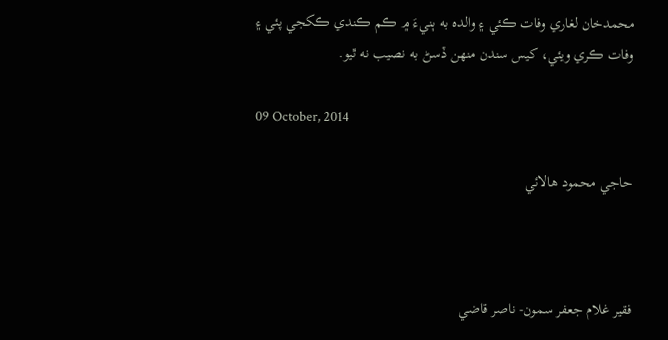محمدخان لغاري وفات ڪئي ۽ والده به ٻنيءَ ۾ ڪم ڪندي ڪکجي پئي ۽ وفات ڪري ويئي، کيس سندن منهن ڏسڻ به نصيب نه ٿيو.

09 October, 2014

حاجي محمود هالائي



فقير غلام جعفر سمون- ناصر قاضي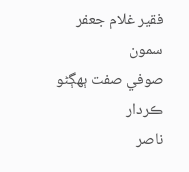فقير غلام جعفر سمون
صوفي صفت ٻهڳڻو ڪردار
ناصر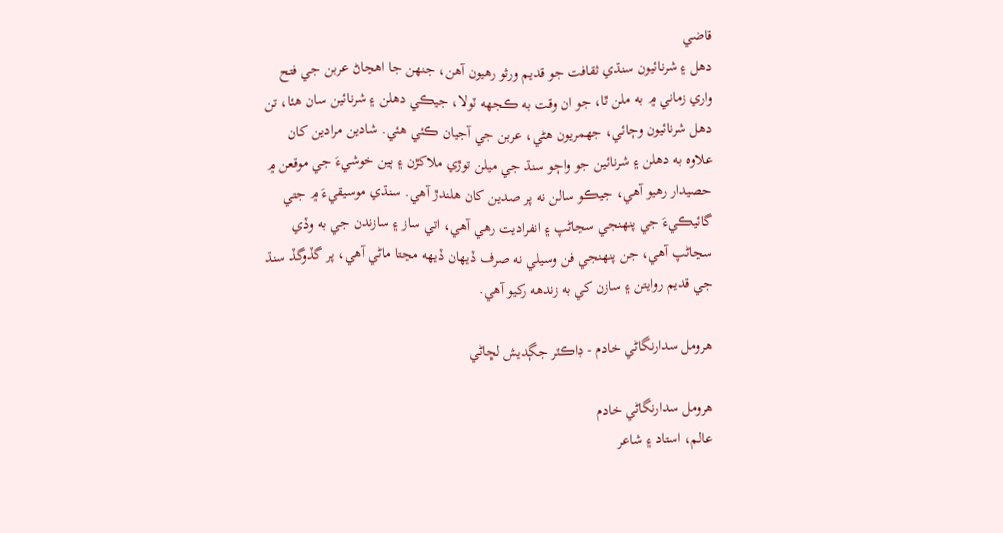قاضي
دهل ۽ شرنائيون سنڌي ثقافت جو قديم ورثو رهيون آهن، جنهن جا اهڃاڻ عربن جي فتح واري زماني ۾ به ملن ٿا، جو ان وقت به ڪجھه ٽولا، جيڪي دهلن ۽ شرنائين سان هئا، تن دهل شرنائيون وڄائي، جھمريون هڻي، عربن جي آجيان ڪئي هئي. شادين مرادين کان علاوه به دهلن ۽ شرنائين جو واڄو سنڌ جي ميلن توڙي ملاکڙن ۽ ٻين خوشيءَ جي موقعن ۾ حصيدار رهيو آهي، جيڪو سالن نه پر صدين کان هلندڙ آهي. سنڌي موسيقيءَ ۾ جتي گائيڪيءَ جي پنهنجي سڃاڻپ ۽ انفراديت رهي آهي، اتي ساز ۽ سازندن جي به وڏي سڃاڻپ آهي، جن پنهنجي فن وسيلي نه صرف ڏيهان ڏيهه مڃتا ماڻي آهي، پر گڏوگڏ سنڌ جي قديم روايتن ۽ سازن کي به زندهه رکيو آهي.

هرومل سدارنگاڻي خادم - ڊاڪٽر جڳديش لڇاڻي

هرومل سدارنگاڻي خادم
عالم، استاد ۽ شاعر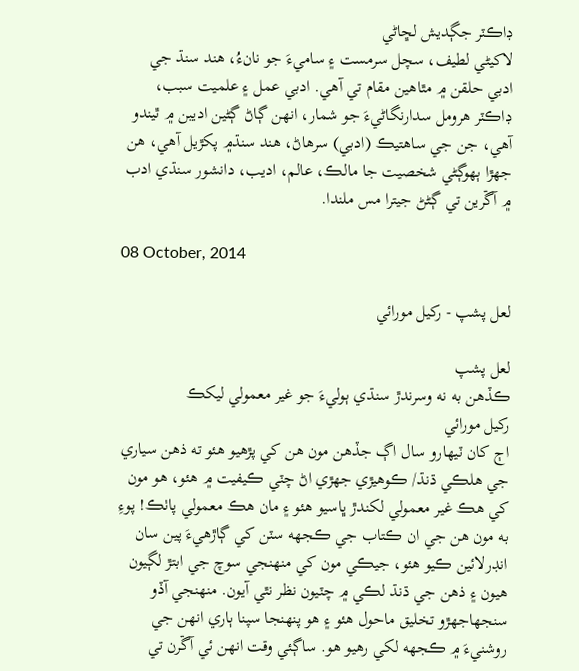ڊاڪٽر جڳديش لڇاڻي
لاکيڻي لطيف، سچل سرمست ۽ ساميءَ جو نانءُ، هند سنڌ جي ادبي حلقن ۾ مٿاهين مقام تي آهي. ادبي عمل ۽ علميت سبب، ڊاڪٽر هرومل سدارنگاڻيءَ جو شمار، انهن ڳاڻ ڳڻين اديبن ۾ ٿيندو آهي، جن جي ساهتيڪ (ادبي) سرهاڻ، هند سنڌ۾ پکڙيل آهي، هن جهڙا ٻهوڳڻي شخصيت جا مالڪ، عالم، اديب، دانشور سنڌي ادب ۾ آڱرين تي ڳڻڻ جيترا مس ملندا.

08 October, 2014

لعل پشپ - رکيل مورائي

لعل پشپ
ڪڏهن به نه وسرندڙ سنڌي ٻوليءَ جو غير معمولي ليکڪ
رکيل مورائي
اڄ کان ٽيهارو سال اڳ جڏهن مون هن کي پڙهيو هئو ته ذهن سياري جي هلڪي ڌنڌ/ ڪوهيڙي جهڙي اڻ چٽي ڪيفيت ۾ هئو، هو مون کي هڪ غير معمولي لکندڙ ڀاسيو هئو ۽ مان هڪ معمولي پاٺڪ! پوءِ به مون هن جي ان ڪتاب جي ڪجهه سٽن کي ڳاڙهيءَ پين سان انڊرلائين ڪيو هئو، جيڪي مون کي منهنجي سوچ جي ابتڙ لڳيون هيون ۽ ذهن جي ڌنڌ لڪي ۾ چٽيون نظر نٿي آيون. منهنجي آڏو سنجهاجهڙو تخليق ماحول هئو ۽ هو پنهنجا سپنا ٻاري انهن جي روشنيءَ ۾ ڪجهه لکي رهيو هو. ساڳئي وقت انهن ئي آڱرن تي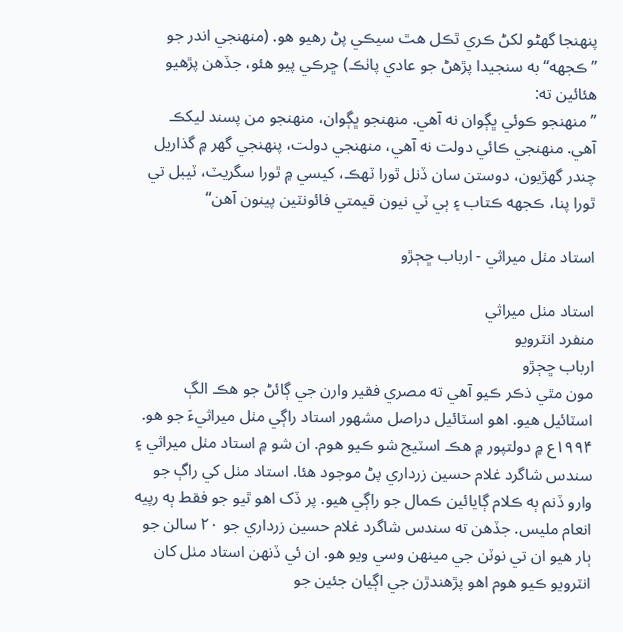پنهنجا گهڻو لکڻ ڪري ٿڪل هٿ سيڪي پڻ رهيو هو. (منهنجي اندر جو ”ڪجهه“ به سنجيدا پڙهڻ جو عادي پاٺڪ) ڇرڪي پيو هئو، جڏهن پڙهيو هئائين ته:
”منهنجو ڪوئي ڀڳوان نه آهي. منهنجو ڀڳوان، منهنجو من پسند ليکڪ آهي. منهنجي ڪائي دولت نه آهي، منهنجي دولت، پنهنجي گهر ۾ گذاريل چندر گهڙيون، دوستن سان ڏنل ٿورا ٽهڪ، کيسي ۾ ٿورا سگريٽ، ٽيبل تي ٿورا پنا، ڪجهه ڪتاب ۽ ٻي ٽي نيون قيمتي فائونٽين پينون آهن“

استاد مٺل ميراثي - ارباب ڇڄڙو

استاد مٺل ميراثي
منفرد انٽرويو
ارباب ڇڄڙو
مون مٿي ذڪر ڪيو آهي ته مصري فقير وارن جي ڳائڻ جو هڪ الڳ اسٽائيل هيو. اهو اسٽائيل دراصل مشهور استاد راڳي مٺل ميراثيءَ جو هو. ۱۹۹۴ع ۾ دولتپور ۾ هڪ اسٽيج شو ڪيو هوم. ان شو ۾ استاد مٺل ميراثي ۽ سندس شاگرد غلام حسين زرداري پڻ موجود هئا. استاد مٺل کي راڳ جو وارو ڏنم ٻه ڪلام ڳايائين ڪمال جو راڳي هيو. پر ڏک اهو ٿيو جو فقط ٻه رپيه انعام مليس. جڏهن ته سندس شاگرد غلام حسين زرداري جو ۲۰ سالن جو ٻار هيو ان تي نوٽن جي مينهن وسي ويو هو. ان ئي ڏنهن استاد مٺل کان انٽرويو ڪيو هوم اهو پڙهندڙن جي اڳيان جئين جو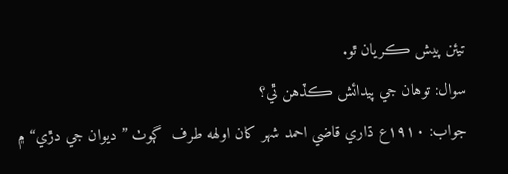تيئن پيش ڪريان ٿو.
سوال: توهان جي پيدائش ڪڏهن ٿي؟
جواب: ۱۹۱۰ع ڌاري قاضي احمد شهر کان اولهه طرف  ڳوٺ ” ديوان جي دڙي“ ۾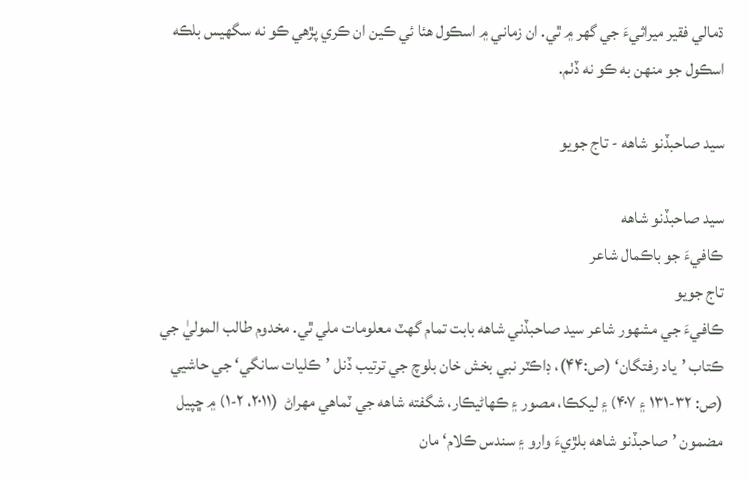ڌمالي فقير ميراثيءَ جي گهر ۾ ٿي. ان زماني ۾ اسڪول هئا ئي ڪين ان ڪري پڙهي ڪو نه سگهيس بلڪه اسڪول جو منهن به ڪو نه ڏٺم.

سيد صاحبڏنو شاهه - تاج جويو

سيد صاحبڏنو شاهه
ڪافيءَ جو باڪمال شاعر
تاج جويو
ڪافيءَ جي مشهور شاعر سيد صاحبڏني شاهه بابت تمام گهٽ معلومات ملي ٿي. مخدوم طالب الموليٰ جي ڪتاب ’ياد رفتگان‘ (ص:۴۴)، ڊاڪٽر نبي بخش خان بلوچ جي ترتيب ڏنل ’ڪليات سانگي‘ جي حاشيي (ص: ۳۲-۱۳۱ ۽ ۴۰۷) ۽ ليکڪا، مصور ۽ ڪهاڻيڪار، شگفته شاهه جي ٽماهي مهراڻ  (۲۰۱۱، ۲-۱) ۾ ڇپيل مضمون ’صاحبڏنو شاهه بلڙيءَ وارو ۽ سندس ڪلام‘ مان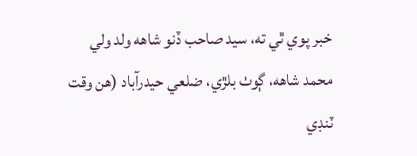خبر پوي ٿي ته، سيد صاحب ڏنو شاهه ولد ولي محمد شاهه، ڳوٺ بلڙي، ضلعي حيدرآباد (هن وقت ٽنڊي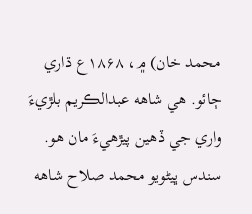محمد خان) ۾، ۱۸۶۸ع ڌاري ڄائو. هي شاهه عبدالڪريم بلڙيءَ واري جي ڏهين پيڙهيءَ مان هو. سندس ڀيڻويو محمد صلاح شاهه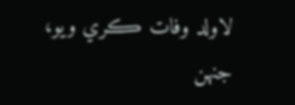لاولد وفات ڪري ويو، جنهن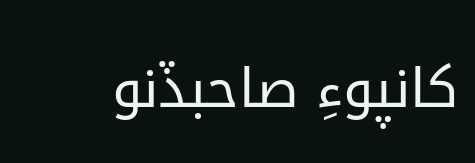کانپوءِ صاحبڏنو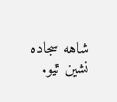شاهه سجاده نشين ٿيو.